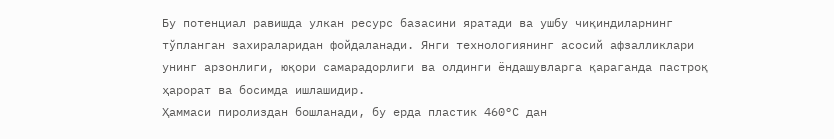Бу потенциал равишда улкан ресурс базасини яратади ва ушбу чиқиндиларнинг тўпланган захираларидан фойдаланади. Янги технологиянинг асосий афзалликлари унинг арзонлиги, юқори самарадорлиги ва олдинги ёндашувларга қараганда пастроқ ҳарорат ва босимда ишлашидир.
Ҳаммаси пиролиздан бошланади, бу ерда пластик 460°C дан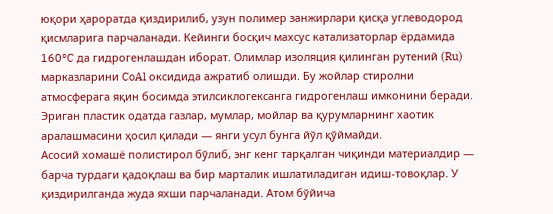юқори ҳароратда қиздирилиб, узун полимер занжирлари қисқа углеводород қисмларига парчаланади. Кейинги босқич махсус катализаторлар ёрдамида 160°C да гидрогенлашдан иборат. Олимлар изоляция қилинган рутений (Ru) марказларини CoAl оксидида ажратиб олишди. Бу жойлар стиролни атмосферага яқин босимда этилсиклогексанга гидрогенлаш имконини беради. Эриган пластик одатда газлар, мумлар, мойлар ва қурумларнинг хаотик аралашмасини ҳосил қилади — янги усул бунга йўл қўймайди.
Асосий хомашё полистирол бўлиб, энг кенг тарқалган чиқинди материалдир — барча турдаги қадоқлаш ва бир марталик ишлатиладиган идиш-товоқлар. У қиздирилганда жуда яхши парчаланади. Атом бўйича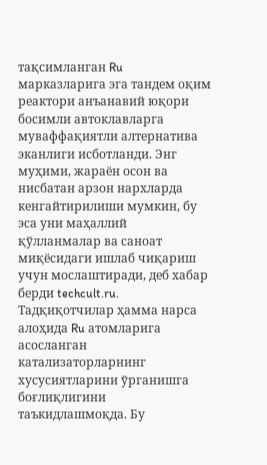тақсимланган Ru марказларига эга тандем оқим реактори анъанавий юқори босимли автоклавларга муваффақиятли алтернатива эканлиги исботланди. Энг муҳими, жараён осон ва нисбатан арзон нархларда кенгайтирилиши мумкин, бу эса уни маҳаллий қўлланмалар ва саноат миқёсидаги ишлаб чиқариш учун мослаштиради, деб хабар берди techcult.ru.
Тадқиқотчилар ҳамма нарса алоҳида Ru атомларига асосланган катализаторларнинг хусусиятларини ўрганишга боғлиқлигини таъкидлашмоқда. Бу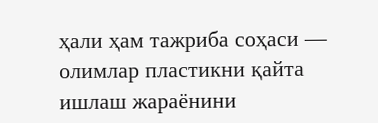ҳали ҳам тажриба соҳаси — олимлар пластикни қайта ишлаш жараёнини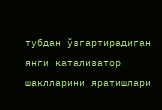тубдан ўзгартирадиган янги катализатор шаклларини яратишлари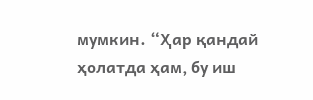мумкин. “Ҳар қандай ҳолатда ҳам, бу иш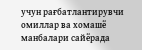учун рағбатлантирувчи омиллар ва хомашё манбалари сайёрада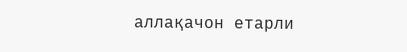аллақачон етарли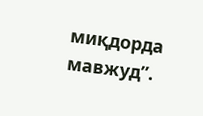миқдорда мавжуд”.